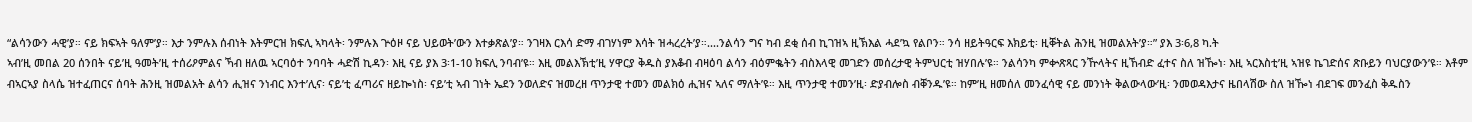“ልሳንውን ሓዊ’ያ። ናይ ክፍኣት ዓለም’ያ። እታ ንምሉእ ሰብነት እትምርዝ ክፍሊ ኣካላት፡ ንምሉእ ጕዕዞ ናይ ህይወት’ውን እተቃጽል’ያ። ንገዛእ ርእሳ ድማ ብገሃነም እሳት ዝሓረረት’ያ።....ንልሳን ግና ካብ ደቂ ሰብ ኪገዝኣ ዚኽእል ሓደ’ኳ የልቦን። ንሳ ዘይትዓርፍ እክይቲ፡ ዚቐትል ሕንዚ ዝመልአት’ያ።” ያእ 3፡6,8 ካ.ት
ኣብ’ዚ መበል 20 ሰንበት ናይ’ዚ ዓመት’ዚ ተሰሪዖምልና ኻብ ዘለዉ ኣርባዕተ ንባባት ሓድሽ ኪዳን፡ እዚ ናይ ያእ 3፡1-10 ክፍሊ ንባብ’ዩ። እዚ መልእኽቲ’ዚ ሃዋርያ ቅዱስ ያእቆብ ብዛዕባ ልሳን ብዕምቈትን ብስእላዊ መገድን መሰረታዊ ትምህርቲ ዝሃበሉ’ዩ። ንልሳንካ ምቍጽጻር ንዅላትና ዚኸብድ ፈተና ስለ ዝዀነ፡ እዚ ኣርእስቲ’ዚ ኣዝዩ ኬገድሰና ጽቡይን ባህርያውን’ዩ። እቶም ብኣርኣያ ስላሴ ዝተፈጠርና ሰባት ሕንዚ ዝመልአት ልሳን ሒዝና ንነብር እንተ’ሊና፡ ናይ’ቲ ፈጣሪና ዘይኰነስ፡ ናይ’ቲ ኣብ ገነት ኤደን ንወለድና ዝመረዘ ጥንታዊ ተመን መልክዕ ሒዝና ኣለና ማለት’ዩ። እዚ ጥንታዊ ተመን’ዚ፡ ድያብሎስ ብቐንዱ’ዩ። ከም’ዚ ዘመሰለ መንፈሳዊ ናይ መንነት ቅልውላው’ዚ፡ ንመወዳእታና ዜበላሽው ስለ ዝዀነ ብደገፍ መንፈስ ቅዱስን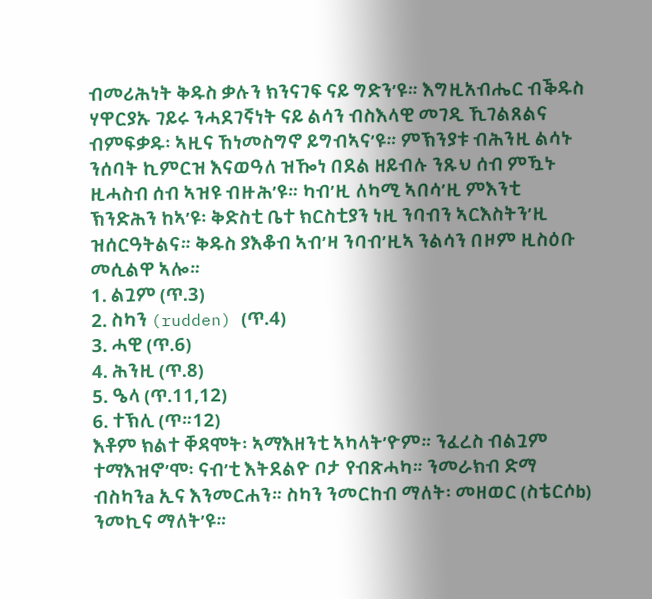ብመሪሕነት ቅዱስ ቃሉን ክንናገፍ ናይ ግድን’ዩ። እግዚአብሔር ብቕዱስ ሃዋርያኡ ገይሩ ንሓደገኛነት ናይ ልሳን ብስእላዊ መገዲ ኺገልጸልና ብምፍቃዱ፡ ኣዚና ኸነመስግኖ ይግብኣና’ዩ። ምኽንያቱ ብሕንዚ ልሳኑ ንሰባት ኪምርዝ እናወዓለ ዝዀነ በደል ዘይብሉ ንጹህ ሰብ ምዃኑ ዚሓስብ ሰብ ኣዝዩ ብዙሕ’ዩ። ካብ’ዚ ለካሚ ኣበሳ’ዚ ምእንቲ ኽንድሕን ከኣ’ዩ፡ ቅድስቲ ቤተ ክርስቲያን ነዚ ንባብን ኣርእስትን’ዚ ዝሰርዓትልና። ቅዱስ ያእቆብ ኣብ’ዛ ንባብ’ዚኣ ንልሳን በዞም ዚስዕቡ መሲልዋ ኣሎ።
1. ልጓም (ጥ.3)
2. ስካን (rudden) (ጥ.4)
3. ሓዊ (ጥ.6)
4. ሕንዚ (ጥ.8)
5. ዔላ (ጥ.11,12)
6. ተኽሊ (ጥ።12)
እቶም ክልተ ቐዳሞት፡ ኣማእዘንቲ ኣካላት’ዮም። ንፈረስ ብልጓም ተማእዝኖ’ሞ፡ ናብ’ቲ እትደልዮ ቦታ የብጽሓካ። ንመራክብ ድማ ብስካንa ኢና እንመርሐን። ስካን ንመርከብ ማለት፡ መዘወር (ስቴርሶb) ንመኪና ማለት’ዩ።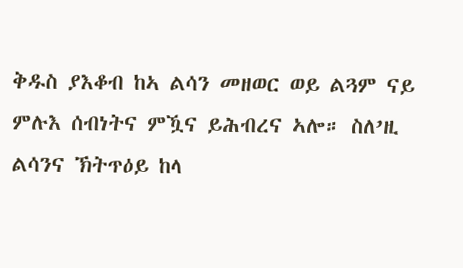ቅዱስ ያእቆብ ከኣ ልሳን መዘወር ወይ ልጓም ናይ ምሉእ ሰብነትና ምዃና ይሕብረና ኣሎ። ስለ’ዚ ልሳንና ኽትጥዕይ ከላ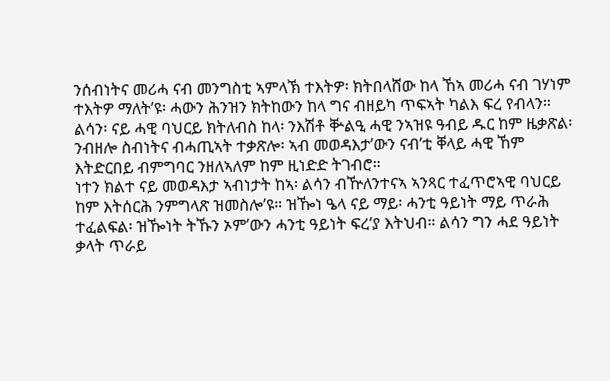ንሰብነትና መሪሓ ናብ መንግስቲ ኣምላኽ ተእትዎ፡ ክትበላሸው ከላ ኸኣ መሪሓ ናብ ገሃነም ተእትዎ ማለት’ዩ፡ ሓውን ሕንዝን ክትከውን ከላ ግና ብዘይካ ጥፍኣት ካልእ ፍረ የብላን። ልሳን፡ ናይ ሓዊ ባህርይ ክትለብስ ከላ፡ ንእሽቶ ቝልዒ ሓዊ ንኣዝዩ ዓብይ ዱር ከም ዜቃጽል፡ ንብዘሎ ስብነትና ብሓጢኣት ተቃጽሎ፡ ኣብ መወዳእታ’ውን ናብ’ቲ ቐላይ ሓዊ ኸም እትድርበይ ብምግባር ንዘለኣለም ከም ዚነድድ ትገብሮ።
ነተን ክልተ ናይ መወዳእታ ኣብነታት ከኣ፡ ልሳን ብዅለንተናኣ ኣንጻር ተፈጥሮኣዊ ባህርይ ከም እትሰርሕ ንምግላጽ ዝመስሎ’ዩ። ዝዀነ ዔላ ናይ ማይ፡ ሓንቲ ዓይነት ማይ ጥራሕ ተፈልፍል፡ ዝዀነት ትኹን ኦም’ውን ሓንቲ ዓይነት ፍረ’ያ እትህብ። ልሳን ግን ሓደ ዓይነት ቃላት ጥራይ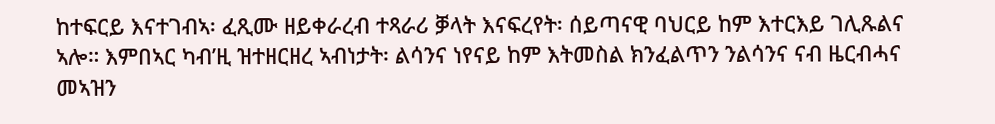ከተፍርይ እናተገብኣ፡ ፈጺሙ ዘይቀራረብ ተጻራሪ ቓላት እናፍረየት፡ ሰይጣናዊ ባህርይ ከም እተርእይ ገሊጹልና ኣሎ። እምበኣር ካብ’ዚ ዝተዘርዘረ ኣብነታት፡ ልሳንና ነየናይ ከም እትመስል ክንፈልጥን ንልሳንና ናብ ዜርብሓና መኣዝን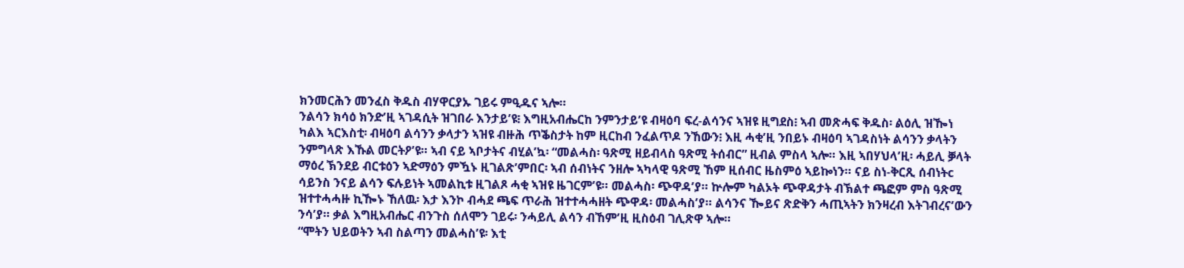ክንመርሕን መንፈስ ቅዱስ ብሃዋርያኡ ገይሩ ምዒዱና ኣሎ።
ንልሳን ክሳዕ ክንድ’ዚ ኣገዳሲት ዝገበራ እንታይ’ዩ፧ እግዚአብሔርከ ንምንታይ’ዩ ብዛዕባ ፍረ-ልሳንና ኣዝዩ ዚግደስ፧ ኣብ መጽሓፍ ቅዱስ፡ ልዕሊ ዝዀነ ካልእ ኣርእስቲ፡ ብዛዕባ ልሳንን ቃላታን ኣዝዩ ብዙሕ ጥቕስታት ከም ዚርከብ ንፈልጥዶ ንኸውን፧ እዚ ሓቂ’ዚ ንበይኑ ብዛዕባ ኣገዳስነት ልሳንን ቃላትን ንምግላጽ እኹል መርትዖ’ዩ። ኣብ ናይ ኣቦታትና ብሂል’ኳ፡ “መልሓስ፡ ዓጽሚ ዘይብላስ ዓጽሚ ትሰብር” ዚብል ምስላ ኣሎ። እዚ ኣበሃህላ’ዚ፡ ሓይሊ ቓላት ማዕረ ኽንደይ ብርቱዕን ኣድማዕን ምዃኑ ዚገልጽ’ምበር፡ ኣብ ሰብነትና ንዘሎ ኣካላዊ ዓጽሚ ኸም ዚሰብር ዜስምዕ ኣይኰነን። ናይ ስነ-ቅርጺ ሰብነትc ሳይንስ ንናይ ልሳን ፍሉይነት ኣመልኪቱ ዚገልጾ ሓቂ ኣዝዩ ዜገርም’ዩ። መልሓስ፡ ጭዋዳ’ያ። ኵሎም ካልኦት ጭዋዳታት ብኽልተ ጫፎም ምስ ዓጽሚ ዝተተሓሓዙ ኪዀኑ ኸለዉ፡ እታ እንኮ ብሓደ ጫፍ ጥራሕ ዝተተሓሓዘት ጭዋዳ፡ መልሓስ’ያ። ልሳንና ዀይና ጽድቅን ሓጢኣትን ክንዛረብ እትገብረና’ውን ንሳ’ያ። ቃል እግዚአብሔር ብንጉስ ሰለሞን ገይሩ፡ ንሓይሊ ልሳን ብኸም’ዚ ዚስዕብ ገሊጽዋ ኣሎ።
“ሞትን ህይወትን ኣብ ስልጣን መልሓስ’ዩ፡ እቲ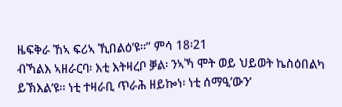ዜፍቅራ ኸኣ ፍሪኣ ኺበልዕ’ዩ።” ምሳ 18፡21
ብኻልእ ኣዘራርባ፡ እቲ እትዛረቦ ቓል፡ ንኣኻ ሞት ወይ ህይወት ኬስዕበልካ ይኽእል’ዩ። ነቲ ተዛራቢ ጥራሕ ዘይኰነ፡ ነቲ ሰማዒ’ውን’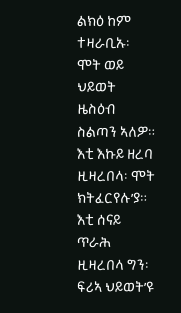ልክዕ ከም ተዛራቢኡ፡ ሞት ወይ ህይወት ዜስዕብ ስልጣን ኣለዎ። እቲ እኩይ ዘረባ ዚዛረበላ፡ ሞት ክትፈርየሉ’ያ። እቲ ሰናይ ጥራሕ ዚዛረበላ ግን፡ ፍሪኣ ህይወት’ዩ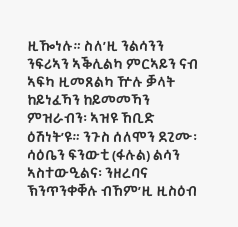ዚዀነሉ። ስለ’ዚ ንልሳንን ንፍሪኣን ኣቕሊልካ ምርኣይን ናብ ኣፍካ ዚመጸልካ ዅሉ ቓላት ከይነፈኻን ከይመመኻን ምዝራብን፡ ኣዝዩ ኸቢድ ዕሽነት’ዩ። ንጉስ ሰለሞን ደጊሙ፡ ሳዕቤን ፍንውቲ (ፋሉል) ልሳን ኣስተውዒልና፡ ንዘረባና ኽንጥንቀቐሉ ብኸም’ዚ ዚስዕብ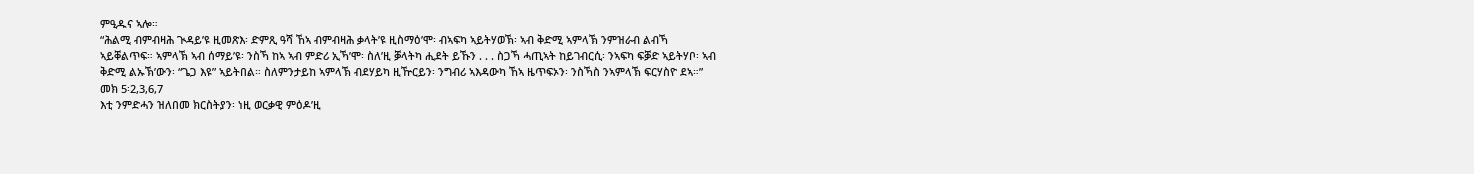ምዒዱና ኣሎ።
“ሕልሚ ብምብዛሕ ጒዳይ’ዩ ዚመጽእ፡ ድምጺ ዓሻ ኸኣ ብምብዛሕ ቃላት’ዩ ዚስማዕ’ሞ፡ ብኣፍካ ኣይትሃወኽ፡ ኣብ ቅድሚ ኣምላኽ ንምዝራብ ልብኻ ኣይቐልጥፍ። ኣምላኽ ኣብ ሰማይ’ዩ፡ ንስኻ ከኣ ኣብ ምድሪ ኢኻ’ሞ፡ ስለ’ዚ ቓላትካ ሒደት ይኹን . . . ስጋኻ ሓጢኣት ከይገብርሲ፡ ንኣፍካ ፍቓድ ኣይትሃቦ፡ ኣብ ቅድሚ ልኡኽ’ውን፡ “ጌጋ እዩ” ኣይትበል። ስለምንታይከ ኣምላኽ ብደሃይካ ዚዅርይን፡ ንግብሪ ኣእዳውካ ኸኣ ዜጥፍኦን፡ ንስኻስ ንኣምላኽ ፍርሃስዮ ደኣ።” መክ 5፡2,3,6,7
እቲ ንምድሓን ዝለበመ ክርስትያን፡ ነዚ ወርቃዊ ምዕዶ’ዚ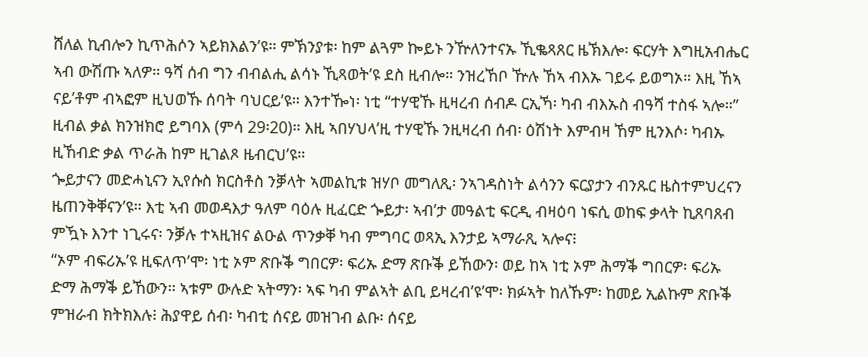ሸለል ኪብሎን ኪጥሕሶን ኣይክእልን’ዩ። ምኽንያቱ፡ ከም ልጓም ኰይኑ ንዅለንተናኡ ኺቈጻጸር ዜኽእሎ፡ ፍርሃት እግዚአብሔር ኣብ ውሽጡ ኣለዎ። ዓሻ ሰብ ግን ብብልሒ ልሳኑ ኺጻወት’ዩ ደስ ዚብሎ። ንዝረኸቦ ዅሉ ኸኣ ብእኡ ገይሩ ይወግኦ። እዚ ኸኣ ናይ’ቶም ብኣፎም ዚህወኹ ሰባት ባህርይ’ዩ። እንተዀነ፡ ነቲ “ተሃዊኹ ዚዛረብ ሰብዶ ርኢኻ፡ ካብ ብእኡስ ብዓሻ ተስፋ ኣሎ።” ዚብል ቃል ክንዝክሮ ይግባእ (ምሳ 29፡20)። እዚ ኣበሃህላ’ዚ ተሃዊኹ ንዚዛረብ ሰብ፡ ዕሽነት እምብዛ ኸም ዚንእሶ፡ ካብኡ ዚኸብድ ቃል ጥራሕ ከም ዚገልጾ ዜብርህ’ዩ።
ጐይታናን መድሓኒናን ኢየሱስ ክርስቶስ ንቓላት ኣመልኪቱ ዝሃቦ መግለጺ፡ ንኣገዳስነት ልሳንን ፍርያታን ብንጹር ዜስተምህረናን ዜጠንቅቐናን’ዩ። እቲ ኣብ መወዳእታ ዓለም ባዕሉ ዚፈርድ ጐይታ፡ ኣብ’ታ መዓልቲ ፍርዲ ብዛዕባ ነፍሲ ወከፍ ቃላት ኪጸባጸብ ምዃኑ እንተ ነጊሩና፡ ንቓሉ ተኣዚዝና ልዑል ጥንቃቐ ካብ ምግባር ወጻኢ እንታይ ኣማራጺ ኣሎና፧
“ኦም ብፍሪኡ’ዩ ዚፍለጥ’ሞ፡ ነቲ ኦም ጽቡቕ ግበርዎ፡ ፍሪኡ ድማ ጽቡቕ ይኸውን፡ ወይ ከኣ ነቲ ኦም ሕማቕ ግበርዎ፡ ፍሪኡ ድማ ሕማቕ ይኸውን። ኣቱም ውሉድ ኣትማን፡ ኣፍ ካብ ምልኣት ልቢ ይዛረብ’ዩ’ሞ፡ ክፉኣት ከለኹም፡ ከመይ ኢልኩም ጽቡቕ ምዝራብ ክትክእሉ፧ ሕያዋይ ሰብ፡ ካብቲ ሰናይ መዝገብ ልቡ፡ ሰናይ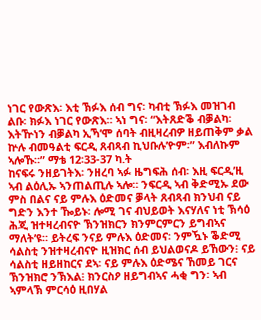ነገር የውጽእ፡ እቲ ኽፉእ ሰብ ግና፡ ካብቲ ኽፉእ መዝገብ ልቡ፡ ክፉእ ነገር የውጽእ። ኣነ ግና፡ “እትጸድቕ ብቓልካ፡ እትዅነን ብቓልካ ኢኻ’ሞ ሰባት ብዚዛረብዎ ዘይጠቅም ቃል ኵሉ ብመዓልቲ ፍርዲ ጸብጻብ ኪህቡሉ’ዮም፡” እብለኩም ኣሎኹ።” ማቴ 12፡33-37 ካ.ት
ከናፍሩ ንዘይገትእ፡ ንዘረባ ኣፉ ዜግፍሕ ሰብ፡ እዚ ፍርዲ’ዚ ኣብ ልዕሊኡ ኣንጠልጢሉ ኣሎ። ንፍርዲ ኣብ ቅድሚኡ ደው ምስ በልና ናይ ምሉእ ዕድመና ቓላት ጸብጻብ ክንህብ ናይ ግድን እንተ ዀይኑ፡ ሎሚ ገና ብህይወት እናሃለና ነቲ ኽሳዕ ሕጂ ዝተዛረብናዮ ኽንዝክርን ክንምርምርን ይግብኣና ማለት’ዩ። ይትረፍ ንናይ ምሉእ ዕድመና፡ ንምዃኑ ቕድሚ ሳልስቲ ንዝተዛረብናዮ ዚዝክር ሰብ ይህልወናዶ ይኸውን፧ ናይ ሳልስቲ ዘይዘከርና ደኣ፡ ናይ ምሉእ ዕድሜና ኸመይ ገርና ኽንዝክሮ ንኽእል፧ ክንርስዖ ዘይግብኣና ሓቂ ግን፡ ኣብ ኣምላኽ ምርሳዕ ዚበሃል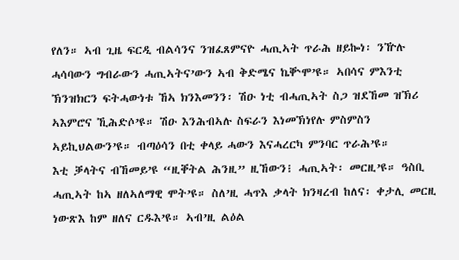የለን። ኣብ ጊዜ ፍርዲ ብልሳንና ንዝፈጸምናዮ ሓጢኣት ጥራሕ ዘይኰነ፡ ንዅሉ ሓሳባውን ግብራውን ሓጢኣትና’ውን ኣብ ቅድሜና ኬቝሞ’ዩ። ኣበሳና ምእንቲ ኽንዝክርን ፍትሓውነቱ ኸኣ ክንእመንን፡ ሽዑ ነቲ ብሓጢኣት ስጋ ዝደኸመ ዝኽሪ ኣእምሮና ኺሕድሶ’ዩ። ሽዑ እንሕብኣሉ ስፍራን እነመኽነየሉ ምስምስን ኣይኪህልውን’ዩ። ብጣዕሳን በቲ ቀላይ ሓውን እናሓረርካ ምንባር ጥራሕ’ዩ።
እቲ ቓላትና ብኸመይ’ዩ “ዚቐትል ሕንዚ” ዚኸውን፧ ሓጢኣት፡ መርዚ’ዩ። ዓስቢ ሓጢኣት ከኣ ዘለኣለማዊ ሞት’ዩ። ስለ’ዚ ሓጥእ ቃላት ክንዛረብ ከለና፡ ቀታሊ መርዚ ነውጽእ ከም ዘለና ርዱእ’ዩ። ኣብ’ዚ ልዕል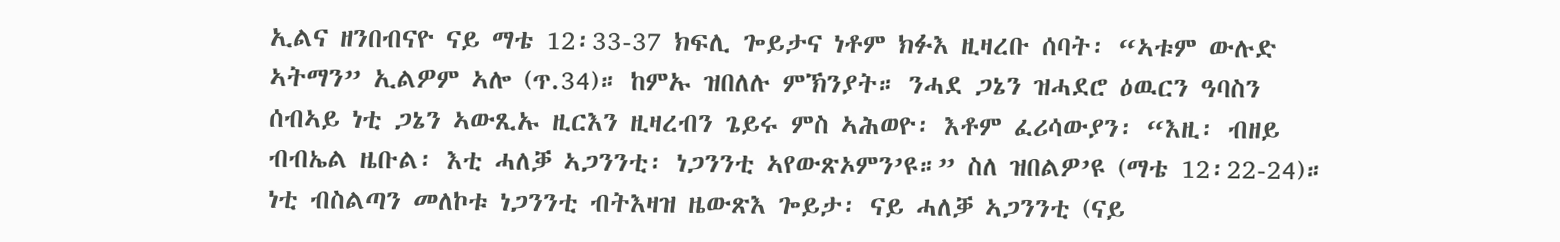ኢልና ዘንበብናዮ ናይ ማቴ 12፡33-37 ክፍሊ ጐይታና ነቶም ክፉእ ዚዛረቡ ሰባት፡ “ኣቱም ውሉድ ኣትማን” ኢልዎም ኣሎ (ጥ.34)። ከምኡ ዝበለሉ ምኽንያት። ንሓደ ጋኔን ዝሓደሮ ዕዉርን ዓባስን ሰብኣይ ነቲ ጋኔን ኣውጺኡ ዚርእን ዚዛረብን ጌይሩ ምስ ኣሕወዮ፡ እቶም ፈሪሳውያን፡ “እዚ፡ ብዘይ ብብኤል ዜቡል፡ እቲ ሓለቓ ኣጋንንቲ፡ ነጋንንቲ ኣየውጽኦምን’ዩ።” ስለ ዝበልዎ’ዩ (ማቴ 12፡22-24)። ነቲ ብስልጣን መለኮቱ ነጋንንቲ ብትእዛዝ ዜውጽእ ጐይታ፡ ናይ ሓለቓ ኣጋንንቲ (ናይ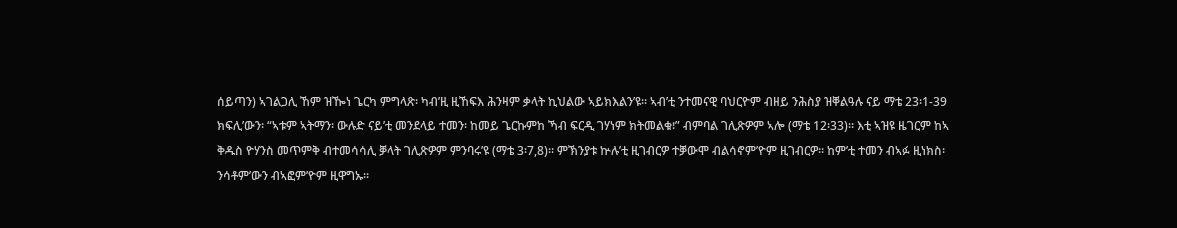ሰይጣን) ኣገልጋሊ ኸም ዝዀነ ጌርካ ምግላጽ፡ ካብ’ዚ ዚኸፍእ ሕንዛም ቃላት ኪህልው ኣይክእልን’ዩ። ኣብ’ቲ ንተመናዊ ባህርዮም ብዘይ ንሕስያ ዝቐልዓሉ ናይ ማቴ 23፡1-39 ክፍሊ’ውን፡ “ኣቱም ኣትማን፡ ውሉድ ናይ’ቲ መንደላይ ተመን፡ ከመይ ጌርኩምከ ኻብ ፍርዲ ገሃነም ክትመልቁ፧” ብምባል ገሊጽዎም ኣሎ (ማቴ 12፡33)። እቲ ኣዝዩ ዜገርም ከኣ ቅዱስ ዮሃንስ መጥምቅ ብተመሳሳሊ ቓላት ገሊጽዎም ምንባሩ’ዩ (ማቴ 3፡7,8)። ምኽንያቱ ኵሉ’ቲ ዚገብርዎ ተቓውሞ ብልሳኖም’ዮም ዚገብርዎ። ከም’ቲ ተመን ብኣፉ ዚነክስ፡ ንሳቶም’ውን ብኣፎም’ዮም ዚዋግኡ።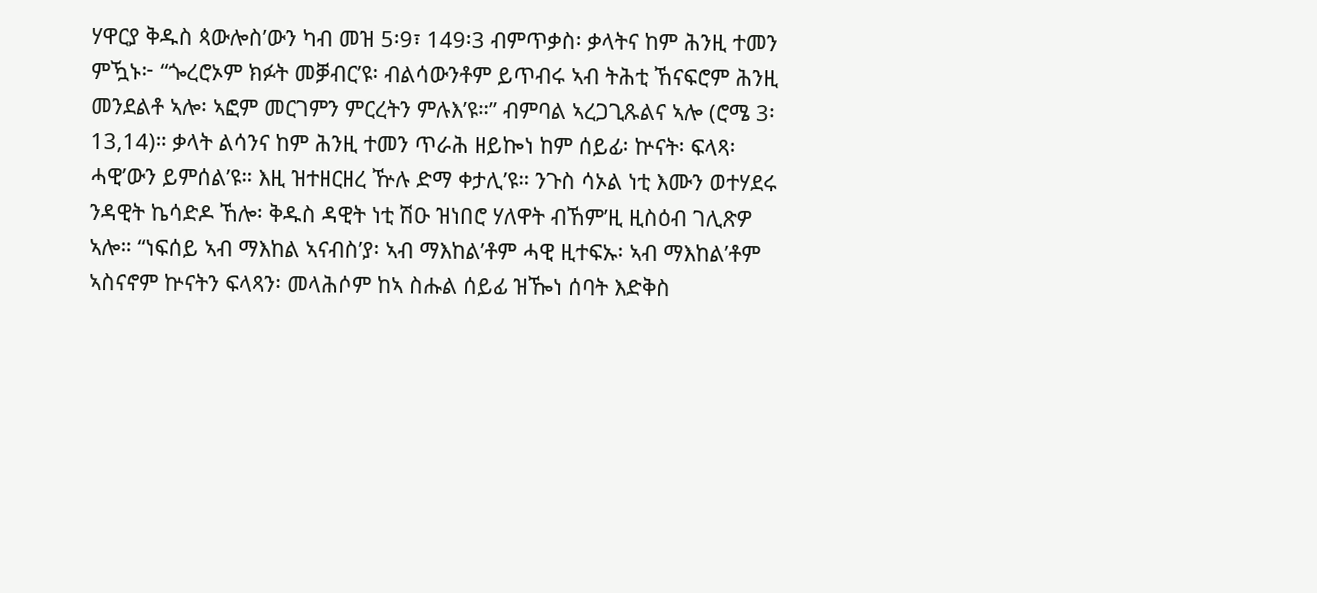ሃዋርያ ቅዱስ ጳውሎስ’ውን ካብ መዝ 5፡9፣ 149፡3 ብምጥቃስ፡ ቃላትና ከም ሕንዚ ተመን ምዃኑ፦ “ጐረሮኦም ክፉት መቓብር’ዩ፡ ብልሳውንቶም ይጥብሩ ኣብ ትሕቲ ኸናፍሮም ሕንዚ መንደልቶ ኣሎ፡ ኣፎም መርገምን ምርረትን ምሉእ’ዩ።” ብምባል ኣረጋጊጹልና ኣሎ (ሮሜ 3፡13,14)። ቃላት ልሳንና ከም ሕንዚ ተመን ጥራሕ ዘይኰነ ከም ሰይፊ፡ ኵናት፡ ፍላጻ፡ ሓዊ’ውን ይምሰል’ዩ። እዚ ዝተዘርዘረ ዅሉ ድማ ቀታሊ’ዩ። ንጉስ ሳኦል ነቲ እሙን ወተሃደሩ ንዳዊት ኬሳድዶ ኸሎ፡ ቅዱስ ዳዊት ነቲ ሽዑ ዝነበሮ ሃለዋት ብኸም’ዚ ዚስዕብ ገሊጽዎ ኣሎ። “ነፍሰይ ኣብ ማእከል ኣናብስ’ያ፡ ኣብ ማእከል’ቶም ሓዊ ዚተፍኡ፡ ኣብ ማእከል’ቶም ኣስናኖም ኵናትን ፍላጻን፡ መላሕሶም ከኣ ስሑል ሰይፊ ዝዀነ ሰባት እድቅስ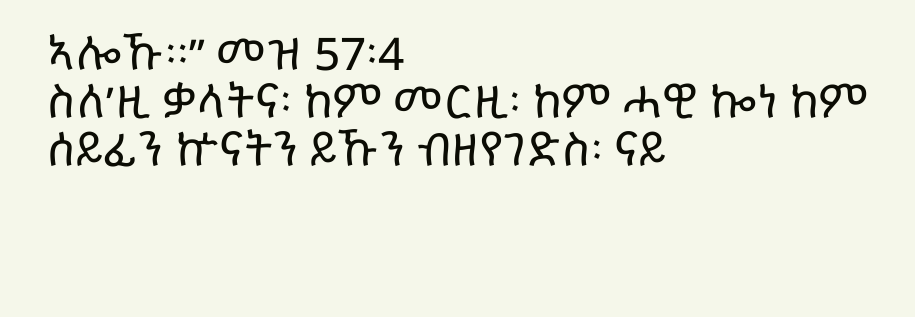ኣሎኹ።” መዝ 57፡4
ስለ’ዚ ቃላትና፡ ከም መርዚ፡ ከም ሓዊ ኰነ ከም ሰይፊን ኵናትን ይኹን ብዘየገድስ፡ ናይ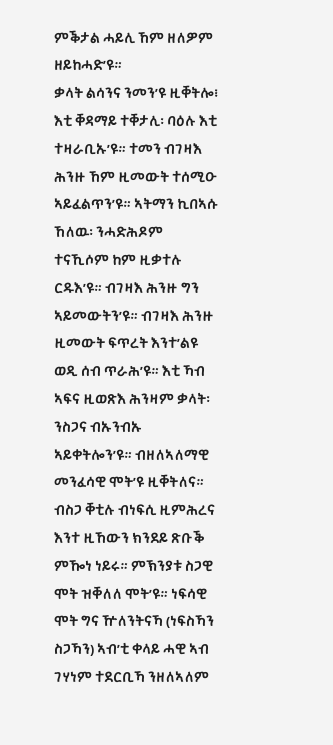ምቕታል ሓይሊ ኸም ዘለዎም ዘይከሓድ’ዩ።
ቃላት ልሳንና ንመን’ዩ ዚቐትሎ፧ እቲ ቐዳማይ ተቐታሊ፡ ባዕሉ እቲ ተዛራቢኡ’ዩ። ተመን ብገዛእ ሕንዙ ኸም ዚመውት ተሰሚዑ ኣይፈልጥን’ዩ። ኣትማን ኪበኣሱ ኸለዉ፡ ንሓድሕዶም ተናኺሶም ከም ዚቃተሉ ርዱእ’ዩ። ብገዛእ ሕንዙ ግን ኣይመውትን’ዩ። ብገዛእ ሕንዙ ዚመውት ፍጥረት እንተ’ልዩ ወዲ ሰብ ጥራሕ’ዩ። እቲ ኻብ ኣፍና ዚወጽእ ሕንዛም ቃላት፡ ንስጋና ብኡንብኡ ኣይቀትሎን’ዩ። ብዘለኣለማዊ መንፈሳዊ ሞት’ዩ ዚቐትለና። ብስጋ ቐቲሉ ብነፍሲ ዚምሕረና እንተ ዚኸውን ክንደይ ጽቡቕ ምዀነ ነይሩ። ምኽንያቱ ስጋዊ ሞት ዝቐለለ ሞት’ዩ። ነፍሳዊ ሞት ግና ዅለንትናኻ (ነፍስኻን ስጋኻን) ኣብ’ቲ ቀላይ ሓዊ ኣብ ገሃነም ተደርቢኻ ንዘለኣለም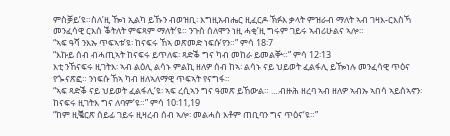ምስቓይ’ዩ።ስለ’ዚ ዀነ ኢልካ ይኹን ብወዝቢ፡ እግዚአብሔር ዚፈርዶ ኽፉእ ቃላት ምዝራብ ማለት ኣብ ገዛእ-ርእስኻ መንፈሳዊ ርእሰ ቕትለት ምፍጻም ማለት’ዩ። ንጉስ ሰለሞን ነዚ ሓቂ’ዚ ግሩም ገይሩ ኣብሪሁልና ኣሎ።
“ኣፍ ዓሻ ንእኡ ጥፍኣቱ’ዩ፡ ከናፍሩ ኸኣ ወጽመድ ነፍሱ’የን።” ምሳ 18፡7
“እኩይ ሰብ ብሓጢኣት ከናፍሩ ይጥለፍ፡ ጻድቕ ግና ካብ መከራ ይመልቝ።” ምሳ 12፡13
እቲ ንኸናፍሩ ዚገትእ፡ ኣብ ልዕሊ ልሳኑ ምልኪ ዘለዎ ሰብ ከኣ፡ ልሳኑ ናይ ህይወት ፈልፋሊ ይዀነሉ መንፈሳዊ ጥዕና የጐናጽፎ። ንነፍሱ ኸኣ ካብ ዘለኣለማዊ ጥፍኣት የናግፋ።
“ኣፍ ጻድቕ ናይ ህይወት ፈልፋሊ’ዩ፡ ኣፍ ረሲኣን ግና ዓመጽ ይኸውል። ....ብዙሕ ዘረባ ኣብ ዘለዎ ኣብኡ ኣበሳ ኣይሰኣኖን፡ ከናፍሩ ዚገትእ ግና ለባም’ዩ።” ምሳ 10፡11,19
“ከም ዚቘርጽ ሰይፊ ገይሩ ዚዛረብ ሰብ ኣሎ፡ መልሓስ እቶም ጠቢባን ግና ጥዕና’ዩ።”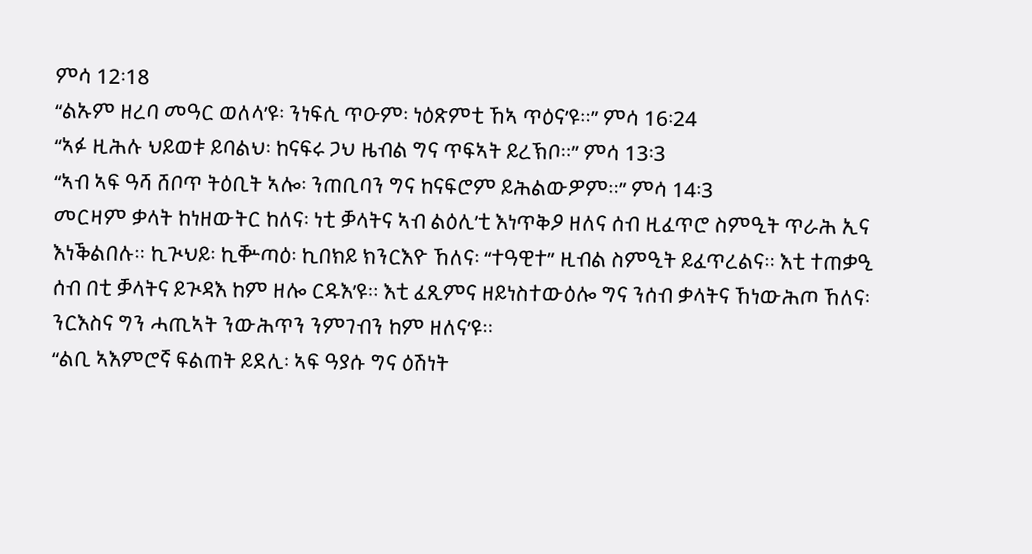ምሳ 12፡18
“ልኡም ዘረባ መዓር ወለላ’ዩ፡ ንነፍሲ ጥዑም፡ ነዕጽምቲ ኸኣ ጥዕና’ዩ።” ምሳ 16፡24
“ኣፉ ዚሕሉ ህይወቱ ይባልህ፡ ከናፍሩ ጋህ ዜብል ግና ጥፍኣት ይረኽቦ።” ምሳ 13፡3
“ኣብ ኣፍ ዓሻ ሸቦጥ ትዕቢት ኣሎ፡ ንጠቢባን ግና ከናፍሮም ይሕልውዎም።” ምሳ 14፡3
መርዛም ቃላት ከነዘውትር ከለና፡ ነቲ ቓላትና ኣብ ልዕሊ’ቲ እነጥቅዖ ዘለና ሰብ ዚፈጥሮ ስምዒት ጥራሕ ኢና እነቕልበሉ። ኪጒህይ፡ ኪቝጣዕ፡ ኪበክይ ክንርእዮ ኸለና፡ “ተዓዊተ” ዚብል ስምዒት ይፈጥረልና። እቲ ተጠቃዒ ሰብ በቲ ቓላትና ይጒዳእ ከም ዘሎ ርዱእ’ዩ። እቲ ፈጺምና ዘይነስተውዕሎ ግና ንሰብ ቃላትና ኸነውሕጦ ኸለና፡ ንርእስና ግን ሓጢኣት ንውሕጥን ንምገብን ከም ዘለና’ዩ።
“ልቢ ኣእምሮኛ ፍልጠት ይደሊ፡ ኣፍ ዓያሱ ግና ዕሽነት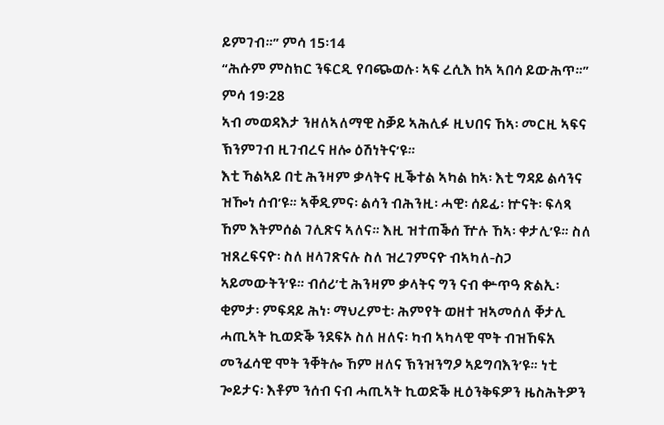ይምገብ።” ምሳ 15፡14
“ሕሱም ምስክር ንፍርዲ የባጭወሉ፡ ኣፍ ረሲእ ከኣ ኣበሳ ይውሕጥ።” ምሳ 19፡28
ኣብ መወዳእታ ንዘለኣለማዊ ስቓይ ኣሕሊፉ ዚህበና ኸኣ፡ መርዚ ኣፍና ኽንምገብ ዚገብረና ዘሎ ዕሽነትና’ዩ።
እቲ ኻልኣይ በቲ ሕንዛም ቃላትና ዚቕተል ኣካል ከኣ፡ እቲ ግዳይ ልሳንና ዝዀነ ሰብ’ዩ። ኣቐዲምና፡ ልሳን ብሕንዚ፡ ሓዊ፡ ሰይፊ፡ ኵናት፡ ፍላጻ ኸም እትምሰል ገሊጽና ኣለና። እዚ ዝተጠቕሰ ዅሉ ኸኣ፡ ቀታሊ’ዩ። ስለ ዝጸረፍናዮ፡ ስለ ዘላገጽናሉ ስለ ዝረገምናዮ ብኣካለ-ስጋ ኣይመውትን’ዩ። ብሰሪ’ቲ ሕንዛም ቃላትና ግን ናብ ቍጥዓ ጽልኢ፡ ቂምታ፡ ምፍዳይ ሕነ፡ ማህረምቲ፡ ሕምየት ወዘተ ዝኣመሰለ ቐታሊ ሓጢኣት ኪወድቕ ንደፍኦ ስለ ዘለና፡ ካብ ኣካላዊ ሞት ብዝኸፍአ መንፈሳዊ ሞት ንቐትሎ ኸም ዘለና ኽንዝንግዖ ኣይግባእን’ዩ። ነቲ ጐይታና፡ እቶም ንሰብ ናብ ሓጢኣት ኪወድቕ ዚዕንቅፍዎን ዜስሕትዎን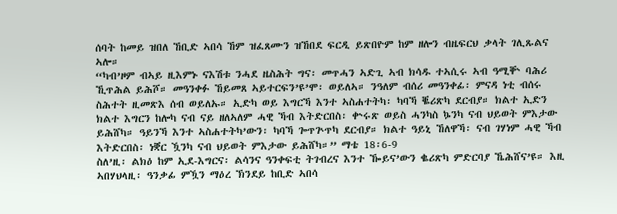ሰባት ከመይ ዝበለ ኸቢድ ኣበሳ ኸም ዝፈጸሙን ዝኸበደ ፍርዲ ይጽበዮም ከም ዘሎን ብዜፍርህ ቃላት ገሊጹልና ኣሎ።
“ካብ’ዞም ብኣይ ዚእምኑ ናእሽቱ ንሓደ ዜስሕት ግና፡ መጥሓን ኣድጊ ኣብ ክሳዱ ተኣሲሩ ኣብ ዓሚቝ ባሕሪ ኺጥሕል ይሕሾ። መዓንቀፉ ኸይመጸ ኣይተርፍን’ዩ’ሞ፡ ወይለኣ። ንዓለም ብሰሪ መዓንቀፊ፡ ምናዳ ነቲ ብሰሩ ስሕተት ዚመጽእ ሰብ ወይለኡ። ኢድካ ወይ እግርኻ እንተ ኣስሐተትካ፡ ካባኻ ቘሪጽካ ደርብያ። ክልተ ኢድን ክልተ እግርን ከሎካ ናብ ናይ ዘለኣለም ሓዊ ኻብ እትድርበስ፡ ቍሩጽ ወይስ ሓንካስ ኴንካ ናብ ህይወት ምእታው ይሕሸካ። ዓይንኻ እንተ ኣስሐተትካ’ውን፡ ካባኻ ጐጥጕጥካ ደርብያ። ክልተ ዓይኒ ኸለዋኻ፡ ናብ ገሃነም ሓዊ ኻብ እትድርበስ፡ ነቛር ዃንካ ናብ ህይወት ምእታው ይሕሸካ።” ማቴ 18፡6-9
ስለ’ዚ፡ ልክዕ ከም ኢደ-እግርና፡ ልሳንና ዓንቀፍቲ ትገብረና እንተ ዀይና’ውን ቈሪጽካ ምድርባያ ኼሕሸና’ዩ። እዚ ኣበሃህላዚ፡ ዓንቃፊ ምዃን ማዕረ ኽንደይ ከቢድ ኣበሳ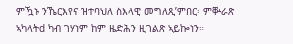ምዃኑ ንኼርእየና ዝተባህለ ስእላዊ መግለጺ’ምበር፡ ምቝራጽ ኣካላትd ካብ ገሃነም ከም ዜድሕን ዚገልጽ ኣይኰነን።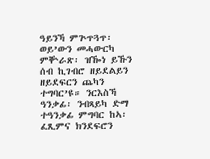ዓይንኻ ምጕጥጓጥ፡ ወይ’ውን መሓውርካ ምቝራጽ፡ ዝዀነ ይኹን ሰብ ኪገብሮ ዘይደልይን ዘይደፍርን ጨካን ተግባር’ዩ። ንርእስኻ ዓንቃፊ፡ ንብጻይካ ድማ ተዓንቃፊ ምግባር ከኣ፡ ፈጺምና ክንደፍሮን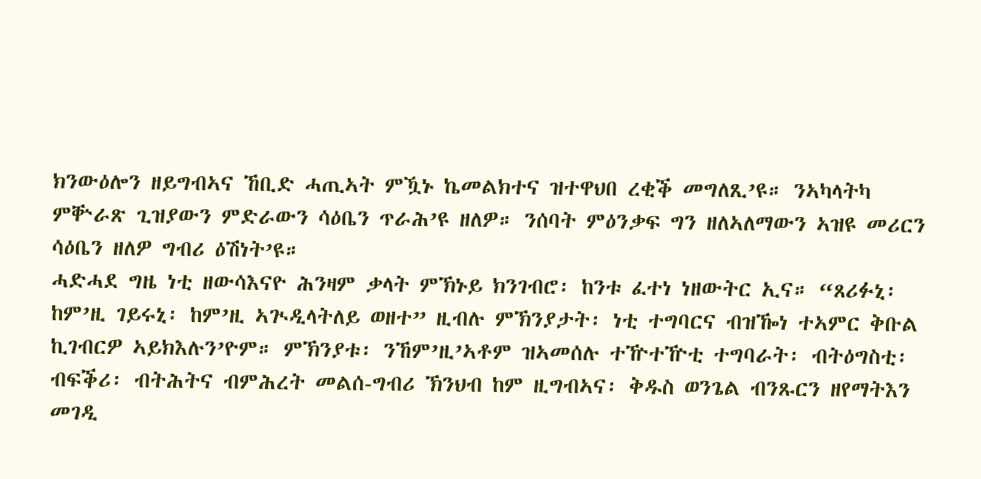ክንውዕሎን ዘይግብኣና ኸቢድ ሓጢኣት ምዃኑ ኬመልክተና ዝተዋህበ ረቂቕ መግለጺ’ዩ። ንኣካላትካ ምቝራጽ ጊዝያውን ምድራውን ሳዕቤን ጥራሕ’ዩ ዘለዎ። ንሰባት ምዕንቃፍ ግን ዘለኣለማውን ኣዝዩ መሪርን ሳዕቤን ዘለዎ ግብሪ ዕሽነት’ዩ።
ሓድሓደ ግዜ ነቲ ዘውሳእናዮ ሕንዛም ቃላት ምኽኑይ ክንገብሮ፡ ከንቱ ፈተነ ነዘውትር ኢና። “ጸሪፉኒ፡ ከም’ዚ ገይሩኒ፡ ከም’ዚ ኣጒዲላትለይ ወዘተ” ዚብሉ ምኽንያታት፡ ነቲ ተግባርና ብዝዀነ ተኣምር ቅቡል ኪገብርዎ ኣይክእሉን’ዮም። ምኽንያቱ፡ ንኸም’ዚ’ኣቶም ዝኣመሰሉ ተዅተዅቲ ተግባራት፡ ብትዕግስቲ፡ ብፍቕሪ፡ ብትሕትና ብምሕረት መልሰ-ግብሪ ኽንህብ ከም ዚግብኣና፡ ቅዱስ ወንጌል ብንጹርን ዘየማትእን መገዲ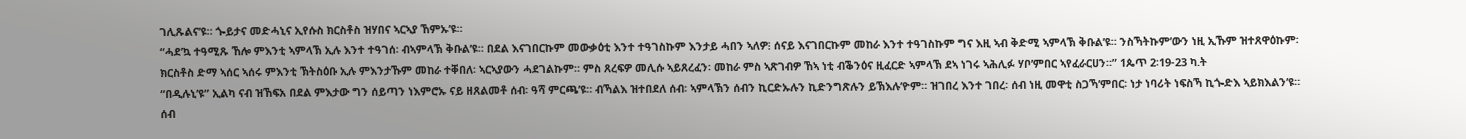ገሊጹልና’ዩ። ጐይታና መድሓኒና ኢየሱስ ክርስቶስ ዝሃበና ኣርኣያ ኸምኡ’ዩ።
“ሓደ’ኳ ተዓሚጹ ኸሎ ምእንቲ ኣምላኽ ኢሉ እንተ ተዓገሰ፡ ብኣምላኽ ቅቡል’ዩ። በደል እናገበርኩም መውቃዕቲ እንተ ተዓገስኩም እንታይ ሓበን ኣለዎ፧ ሰናይ እናገበርኩም መከራ እንተ ተዓገስኩም ግና እዚ ኣብ ቅድሚ ኣምላኽ ቅቡል’ዩ። ንስኻትኩም’ውን ነዚ ኢኹም ዝተጸዋዕኩም፡ ክርስቶስ ድማ ኣሰር ኣሰሩ ምእንቲ ኽትስዕቡ ኢሉ ምእንታኹም መከራ ተቐበለ፡ ኣርኣያውን ሓደገልኩም። ምስ ጸረፍዎ መሊሱ ኣይጸረፈን፡ መከራ ምስ ኣጽገብዎ ኸኣ ነቲ ብቕንዕና ዚፈርድ ኣምላኽ ደኣ ነገሩ ኣሕሊፉ ሃቦ’ምበር ኣየፈራርሀን።” 1ጴጥ 2፡19-23 ካ.ት
“በዲሉኒ’ዩ” ኢልካ ናብ ዝኸፍአ በደል ምእታው ግን ሰይጣን ነእምሮኡ ናይ ዘጸልመቶ ሰብ፡ ዓሻ ምርጫ’ዩ። ብኻልእ ዝተበደለ ሰብ፡ ኣምላኽን ሰብን ኪርድኡሉን ኪድንግጽሉን ይኽእሉ’ዮም። ዝገበረ እንተ ገበረ፡ ሰብ ነዚ መዋቲ ስጋኻ’ምበር፡ ነታ ነባሪት ነፍስኻ ኪጐድእ ኣይክእልን’ዩ። ሰብ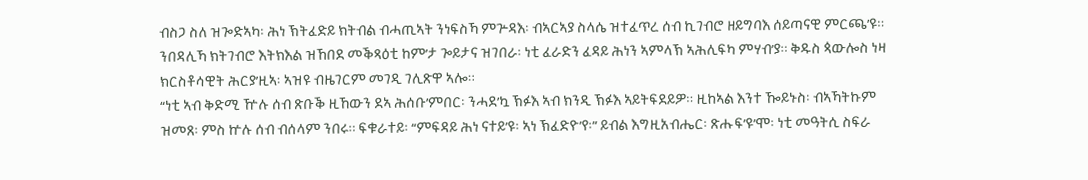ብስጋ ስለ ዝጐድኣካ፡ ሕነ ኽትፈድይ ክትብል ብሓጢኣት ንነፍስኻ ምጕዳእ፡ ብኣርኣያ ስላሴ ዝተፈጥረ ሰብ ኪገብሮ ዘይግባእ ሰይጣናዊ ምርጫ’ዩ። ንበዳሊኻ ክትገብሮ እትክእል ዝኸበደ መቕጻዕቲ ከም’ታ ጐይታና ዝገበራ፡ ነቲ ፈራድን ፈዳይ ሕነን ኣምላኽ ኣሕሊፍካ ምሃብ’ያ። ቅዱስ ጳውሎስ ነዛ ክርስቶሳዊት ሕርያ’ዚኣ፡ ኣዝዩ ብዜገርም መገዲ ገሊጽዋ ኣሎ።
“ነቲ ኣብ ቅድሚ ዅሉ ሰብ ጽቡቕ ዚኸውን ደኣ ሕሰቡ’ምበር፡ ንሓደ’ኳ ኽፉእ ኣብ ክንዲ ኽፉእ ኣይትፍደይዎ። ዚከኣል እንተ ዀይኑስ፡ ብኣኻትኩም ዝመጸ፡ ምስ ኵሉ ሰብ ብሰላም ንበሩ። ፍቁራተይ፡ “ምፍዳይ ሕነ ናተይ’ዩ፡ ኣነ ኽፈድዮ’የ፡” ይብል እግዚአብሔር፡ ጽሑፍ’ዩ’ሞ፡ ነቲ መዓትሲ ስፍራ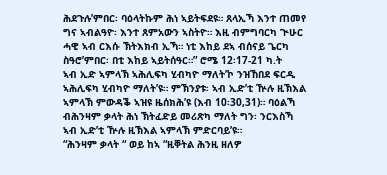ሕደጉሉ’ምበር፡ ባዕላትኩም ሕነ ኣይትፍደዩ። ጸላኢኻ እንተ ጠመየ ግና ኣብልዓዮ፡ እንተ ጸምአውን ኣስትዮ። እዚ ብምግባርካ ጒሁር ሓዊ ኣብ ርእሱ ኽትእክብ ኢኻ። ነቲ እከይ ደኣ ብሰናይ ጌርካ ስዓሮ’ምበር፡ በቲ እከይ ኣይትሰዓር።” ሮሜ 12፡17-21 ካ.ት
ኣብ ኢድ ኣምላኽ ኣሕሊፍካ ሂብካዮ ማለት’ኮ ንዝኸበደ ፍርዲ ኣሕሊፍካ ሂብካዮ ማለት’ዩ። ምኽንያቱ፡ ኣብ ኢድ’ቲ ዅሉ ዚኽእል ኣምላኽ ምውዳቕ ኣዝዩ ዜሰክሕ’ዩ (እብ 10፡30,31)። ባዕልኻ ብሕንዛም ቃላት ሕነ ኽትፈድይ መሪጽካ ማለት ግን፡ ንርእስኻ ኣብ ኢድ’ቲ ዅሉ ዚኽእል ኣምላኽ ምድርባይ’ዩ።
“ሕንዛም ቃላት “ ወይ ከኣ “ዚቐትል ሕንዚ ዘለዎ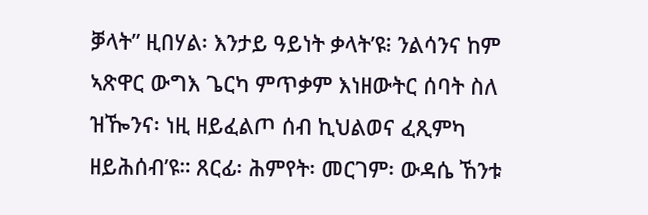ቓላት” ዚበሃል፡ እንታይ ዓይነት ቃላት’ዩ፧ ንልሳንና ከም ኣጽዋር ውግእ ጌርካ ምጥቃም እነዘውትር ሰባት ስለ ዝዀንና፡ ነዚ ዘይፈልጦ ሰብ ኪህልወና ፈጺምካ ዘይሕሰብ’ዩ። ጸርፊ፡ ሕምየት፡ መርገም፡ ውዳሴ ኸንቱ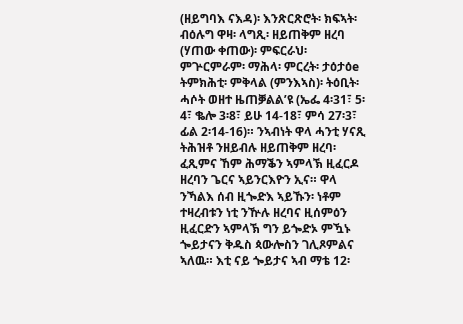(ዘይግባእ ናእዳ)፡ እንጽርጽሮት፡ ክፍኣት፡ ብዕሉግ ዋዛ፡ ላግጺ፡ ዘይጠቅም ዘረባ (ሃጠው ቀጠው)፡ ምፍርራህ፡ ምጕርምራም፡ ማሕላ፡ ምርረት፡ ታዕታዕe ትምክሕቲ፡ ምቅላል (ምንእኣስ)፡ ትዕቢት፡ ሓሶት ወዘተ ዜጠቓልል’ዩ (ኤፌ 4፡31፣ 5፡4፣ ቈሎ 3፡8፣ ይሁ 14-18፣ ምሳ 27፡3፣ ፊል 2፡14-16)። ንኣብነት ዋላ ሓንቲ ሃናጺ ትሕዝቶ ንዘይብሉ ዘይጠቅም ዘረባ፡ ፈጺምና ኸም ሕማቕን ኣምላኽ ዚፈርዶ ዘረባን ጌርና ኣይንርእዮን ኢና። ዋላ ንኻልእ ሰብ ዚጐድእ ኣይኹን፡ ነቶም ተዛረብቱን ነቲ ንዅሉ ዘረባና ዚሰምዕን ዚፈርድን ኣምላኽ ግን ይጐድኦ ምዃኑ ጐይታናን ቅዱስ ጳውሎስን ገሊጾምልና ኣለዉ። እቲ ናይ ጐይታና ኣብ ማቴ 12፡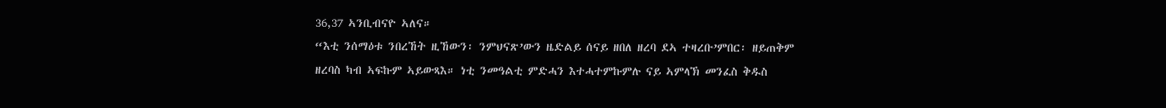36,37 ኣንቢብናዮ ኣለና።
“እቲ ንሰማዕቱ ንበረኸት ዚኸውን፡ ንምህናጽ’ውን ዜድልይ ሰናይ ዘበለ ዘረባ ደኣ ተዛረቡ’ምበር፡ ዘይጠቅም ዘረባስ ካብ ኣፍኩም ኣይውጻእ። ነቲ ንመዓልቲ ምድሓን እተሓተምኩምሉ ናይ ኣምላኽ መንፈስ ቅዱስ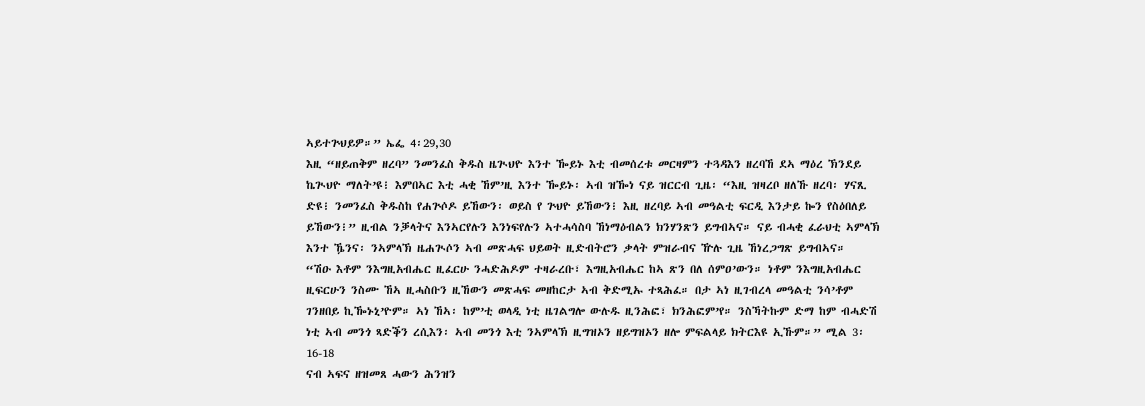ኣይተጕህይዎ።” ኤፌ 4፡29,30
እዚ “ዘይጠቅም ዘረባ” ንመንፈስ ቅዱስ ዜጒህዮ እንተ ዀይኑ እቲ ብመሰረቱ መርዛምን ተጓዳእን ዘረባኸ ደኣ ማዕረ ኽንደይ ኬጒህዮ ማለት’ዩ፧ እምበኣር እቲ ሓቂ ኸም’ዚ እንተ ዀይኑ፡ ኣብ ዝዀነ ናይ ዝርርብ ጊዜ፡ “እዚ ዝዛረቦ ዘለኹ ዘረባ፡ ሃናጺ ድዩ፧ ንመንፈስ ቅዱስከ የሐጕሶዶ ይኸውን፡ ወይስ የ ጕህዮ ይኸውን፧ እዚ ዘረባይ ኣብ መዓልቲ ፍርዲ እንታይ ኰን የስዕበለይ ይኸውን፧” ዚብል ንቓላትና እንኣርየሉን እንነፍየሉን ኣተሓሳስባ ኸነማዕብልን ክንሃንጽን ይግብኣና። ናይ ብሓቂ ፈራህቲ ኣምላኽ እንተ ዄንና፡ ንኣምላኽ ዜሐጒሶን ኣብ መጽሓፍ ህይወት ዚድብትሮን ቃላት ምዝራብና ዅሉ ጊዜ ኸነረጋግጽ ይግብኣና።
“ሽዑ እቶም ንእግዚአብሔር ዚፈርሁ ንሓድሕዶም ተዛራረቡ፣ እግዚአብሔር ከኣ ጽን በለ ሰምዐ’ውን። ነቶም ንእግዚአብሔር ዚፍርሁን ንስሙ ኸኣ ዚሓስቡን ዚኸውን መጽሓፍ መዘከርታ ኣብ ቅድሚኡ ተጻሕፈ። በታ ኣነ ዚገብረላ መዓልቲ ንሳ’ቶም ገንዘበይ ኪዀኑኒ’ዮም። ኣነ ኸኣ፡ ከም’ቲ ወላዲ ነቲ ዜገልግሎ ውሉዱ ዚንሕፎ፣ ክንሕፎም’የ። ንስኻትኩም ድማ ከም ብሓድሽ ነቲ ኣብ መንጎ ጻድቕን ረሲእን፡ ኣብ መንጎ እቲ ንኣምላኽ ዚግዝኦን ዘይግዝኦን ዘሎ ምፍልላይ ክትርእዩ ኢኹም።” ሚል 3፡16-18
ናብ ኣፍና ዘዝመጸ ሓውን ሕንዝን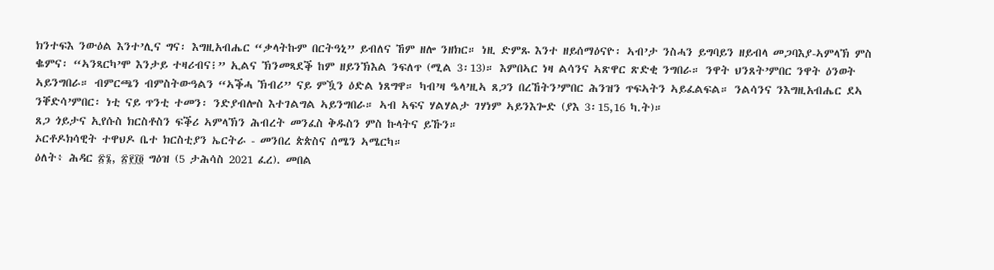ክንተፍእ ንውዕል እንተ’ሊና ግና፡ እግዚአብሔር “ቃላትኩም በርትዓኒ” ይብለና ኸም ዘሎ ንዘክር። ነዚ ድምጹ እንተ ዘይሰማዕናዮ፡ ኣብ’ታ ንስሓን ይግባይን ዘይብላ መጋባእያ-ኣምላኽ ምስ ቈምና፡ “ኣንጻርካ’ሞ እንታይ ተዛሪብና፧” ኢልና ኽንመጻደቕ ከም ዘይንኽእል ንፍለጥ (ሚል 3፡13)። እምበኣር ነዛ ልሳንና ኣጽዋር ጽድቂ ንግበራ። ንዋት ህንጸት’ምበር ንዋት ዕንወት ኣይንግበራ። ብምርጫን ብምስትውዓልን “ኣቕሓ ኽብሪ” ናይ ምዃን ዕድል ነጸግዋ። ካብ’ዛ ዔላ’ዚኣ ጸጋን በረኸትን’ምበር ሕንዝን ጥፍኣትን ኣይፈልፍል። ንልሳንና ንእግዚአብሔር ደኣ ንቐድሳ’ምበር፡ ነቲ ናይ ጥንቲ ተመን፡ ንድያብሎስ እተገልግል ኣይንግበራ። ኣብ ኣፍና ሃልሃልታ ገሃነም ኣይንእጐድ (ያእ 3፡15,16 ካ.ት)።
ጸጋ ጎይታና ኢየሱስ ክርስቶስን ፍቕሪ ኣምላኽን ሕብረት መንፈስ ቅዱስን ምስ ኩላትና ይኹን።
ኦርቶዶክሳዊት ተዋህዶ ቤተ ክርስቲያን ኤርትራ - መንበረ ጵጵስና ሰሜን ኣሜርካ።
ዕለት፥ ሕዳር ፳፮, ፳፻፲፬ ግዕዝ (5 ታሕሳስ 2021 ፈረ). መበል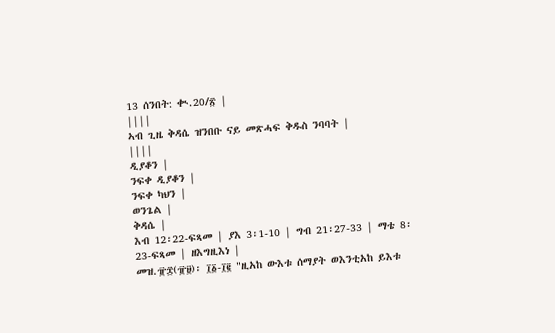13 ሰንበት: ቊ.20/፳ |
||||
ኣብ ጊዜ ቅዳሴ ዝንበቡ ናይ መጽሓፍ ቅዱስ ንባባት |
||||
ዲያቆን |
ንፍቀ ዲያቆን |
ንፍቀ ካህን |
ወንጌል |
ቅዳሴ |
እብ 12፡22-ፍጻመ | ያእ 3፡1-10 | ግብ 21፡27-33 | ማቴ 8፡23-ፍጻመ | ዘእግዚእነ |
መዝ.፹፰(፹፱)፡ ፲፩-፲፪ "ዚአከ ውእቱ ሰማያት ወእንቲአከ ይእቱ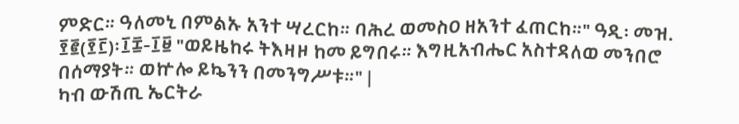ምድር። ዓለመኒ በምልኡ አንተ ሣረርከ። ባሕረ ወመስዐ ዘአንተ ፈጠርከ።" ዓዲ፡ መዝ. ፻፪(፻፫)፡፲፰-፲፱ "ወይዜከሩ ትእዛዞ ከመ ይግበሩ። እግዚአብሔር አስተዳለወ መንበሮ በሰማያት። ወኵሎ ይኴንን በመንግሥቱ።" |
ካብ ውሽጢ ኤርትራ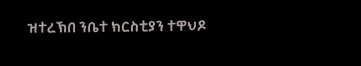ዝተረኽበ ንቤተ ክርስቲያን ተዋህዶ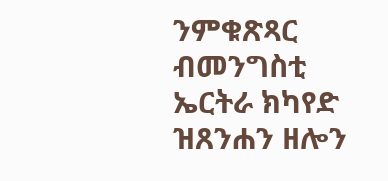ንምቁጽጻር ብመንግስቲ ኤርትራ ክካየድ ዝጸንሐን ዘሎን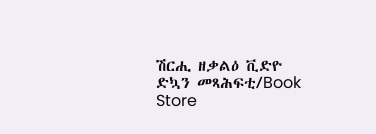ሽርሒ ዘቃልዕ ቪድዮ
ድኳን መጻሕፍቲ/Book Store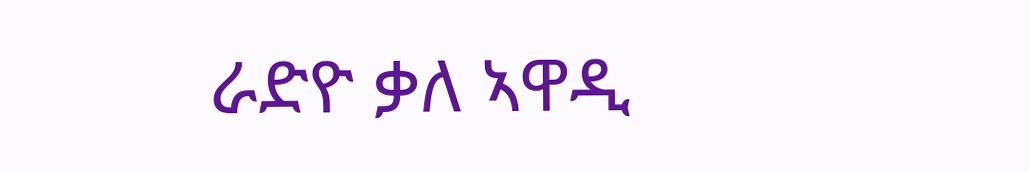ራድዮ ቃለ ኣዋዲ